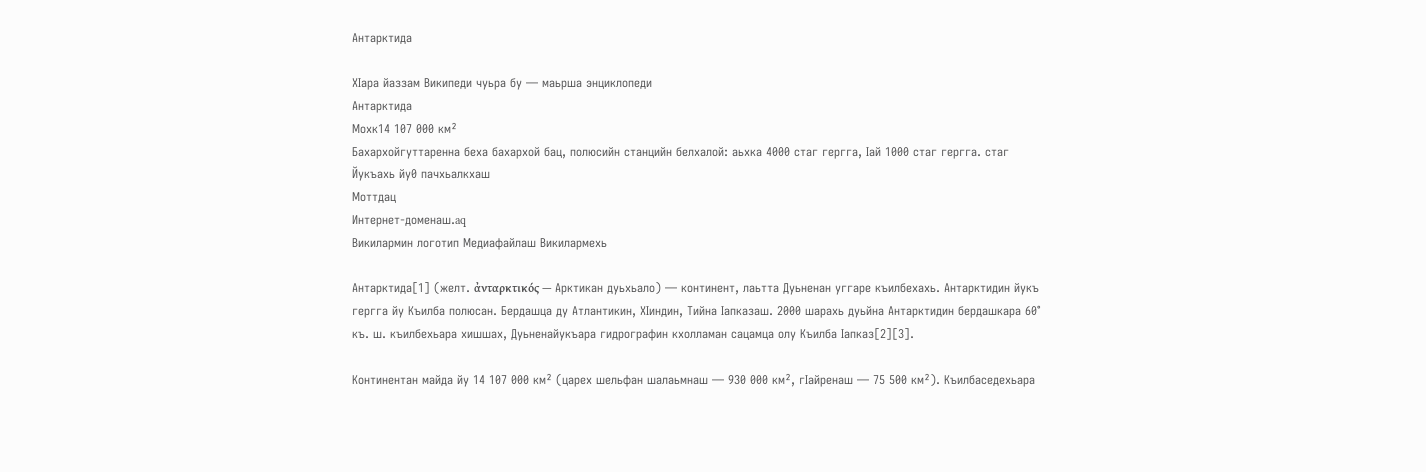Антарктида

ХӀара йаззам Википеди чуьра бу — маьрша энциклопеди
Антарктида
Мохк14 107 000 км²
Бахархойгуттаренна беха бахархой бац, полюсийн станцийн белхалой: аьхка 4000 стаг гергга, Ӏай 1000 стаг гергга. стаг
Йукъахь йу0 пачхьалкхаш
Моттдац
Интернет-доменаш.aq
Викилармин логотип Медиафайлаш Викилармехь

Антарктида[1] (желт. ἀνταρκτικός — Арктикан дуьхьало) — континент, лаьтта Дуьненан уггаре къилбехахь. Антарктидин йукъ гергга йу Къилба полюсан. Бердашца ду Атлантикин, ХӀиндин, Тийна Ӏапказаш. 2000 шарахь дуьйна Антарктидин бердашкара 60° къ. ш. къилбехьара хишшах, Дуьненайукъара гидрографин кхолламан сацамца олу Къилба Ӏапказ[2][3].

Континентан майда йу 14 107 000 км² (царех шельфан шалаьмнаш — 930 000 км², гӀайренаш — 75 500 км²). Къилбаседехьара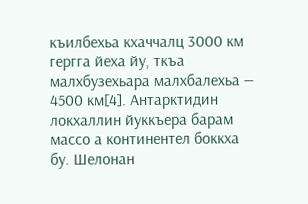къилбехьа кхаччалц 3000 км гергга йеха йу, ткъа малхбузехьара малхбалехьа — 4500 км[4]. Антарктидин локхаллин йуккъера барам массо а континентел боккха бу. Шелонан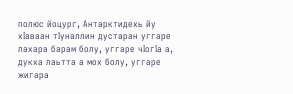полюс йоцург, Антарктидехь йу хӀаваан тӀуналлин дустаран уггаре лахара барам болу, уггаре чӀогӀа а, дукха лаьтта а мох болу, уггаре жигара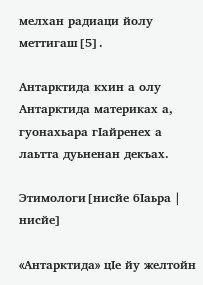мелхан радиаци йолу меттигаш[5].

Антарктида кхин а олу Антарктида материках а, гуонахьара гӀайренех а лаьтта дуьненан декъах.

Этимологи[нисйе бӀаьра | нисйе]

«Антарктида» цӀе йу желтойн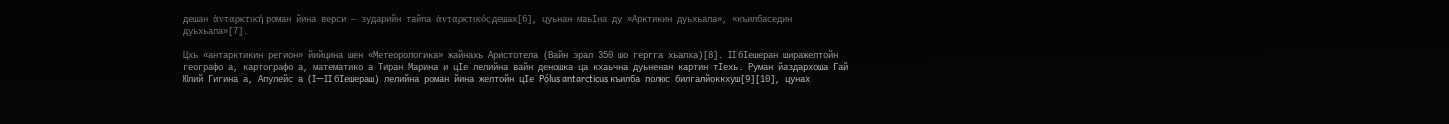дешан ἀνταρκτική роман йина верси — зударийн тайпа ἀνταρκτικός дешах[6], цуьнан маьӀна ду «Арктикин дуьхьала», «къилбаседин дуьхьала»[7].

Цхь «антарктикин регион» йийцина шен «Метеорологика» жайнахь Аристотела (Вайн эрал 350 шо гергга хьалха)[8]. II бӀешеран ширажелтойн географо а, картографо а, математико а Тиран Марина и цӀе лелийна вайн деношка ца кхаьчна дуьненан картин тӀехь. Руман йаздархоша Гай Юлий Гигина а, Апулейс а (I—II бӀешераш) лелийна роман йина желтойн цӀе Pólus antarcticus къилба полюс билгалйоккхуш[9][10], цунах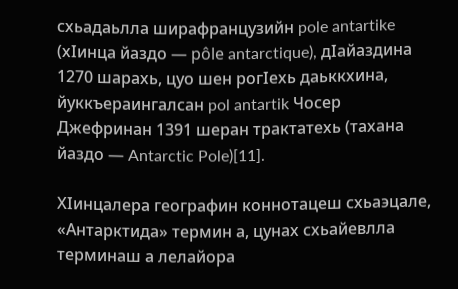схьадаьлла ширафранцузийн pole antartike (хӀинца йаздо — pôle antarctique), дӀайаздина 1270 шарахь, цуо шен рогӀехь даьккхина, йуккъераингалсан pol antartik Чосер Джефринан 1391 шеран трактатехь (тахана йаздо — Antarctic Pole)[11].

ХӀинцалера географин коннотацеш схьаэцале, «Антарктида» термин а, цунах схьайевлла терминаш а лелайора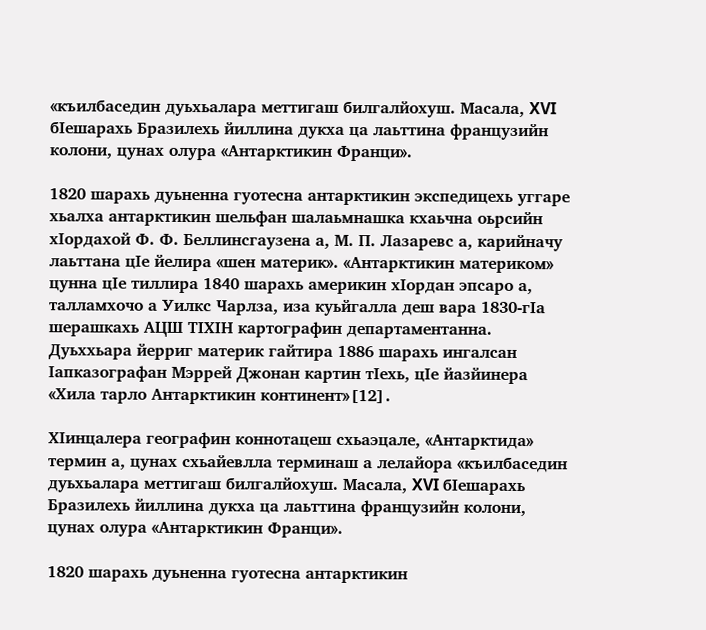«къилбаседин дуьхьалара меттигаш билгалйохуш. Масала, XVI бӀешарахь Бразилехь йиллина дукха ца лаьттина французийн колони, цунах олура «Антарктикин Франци».

1820 шарахь дуьненна гуотесна антарктикин экспедицехь уггаре хьалха антарктикин шельфан шалаьмнашка кхаьчна оьрсийн хӀордахой Ф. Ф. Беллинсгаузена а, М. П. Лазаревс а, карийначу лаьттана цӀе йелира «шен материк». «Антарктикин материком» цунна цӀе тиллира 1840 шарахь америкин хӀордан эпсаро а, талламхочо а Уилкс Чарлза, иза куьйгалла деш вара 1830-гӀа шерашкахь АЦШ ТӀХӀН картографин департаментанна. Дуьххьара йерриг материк гайтира 1886 шарахь ингалсан Ӏапказографан Мэррей Джонан картин тӀехь, цӀе йазйинера «Хила тарло Антарктикин континент»[12].

ХӀинцалера географин коннотацеш схьаэцале, «Антарктида» термин а, цунах схьайевлла терминаш а лелайора «къилбаседин дуьхьалара меттигаш билгалйохуш. Масала, XVI бӀешарахь Бразилехь йиллина дукха ца лаьттина французийн колони, цунах олура «Антарктикин Франци».

1820 шарахь дуьненна гуотесна антарктикин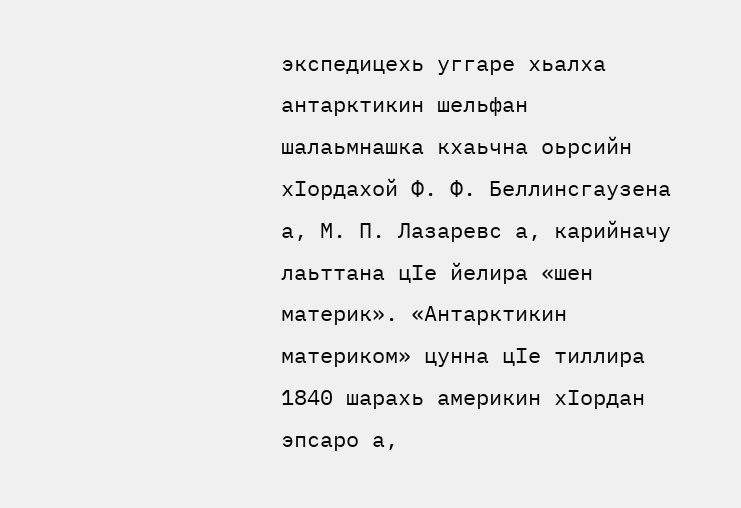экспедицехь уггаре хьалха антарктикин шельфан шалаьмнашка кхаьчна оьрсийн хӀордахой Ф. Ф. Беллинсгаузена а, М. П. Лазаревс а, карийначу лаьттана цӀе йелира «шен материк». «Антарктикин материком» цунна цӀе тиллира 1840 шарахь америкин хӀордан эпсаро а,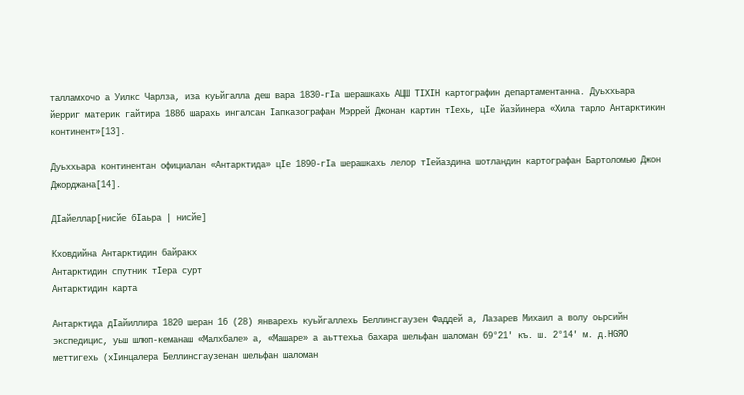талламхочо а Уилкс Чарлза, иза куьйгалла деш вара 1830-гӀа шерашкахь АЦШ ТӀХӀН картографин департаментанна. Дуьххьара йерриг материк гайтира 1886 шарахь ингалсан Ӏапказографан Мэррей Джонан картин тӀехь, цӀе йазйинера «Хила тарло Антарктикин континент»[13].

Дуьххьара континентан официалан «Антарктида» цӀе 1890-гӀа шерашкахь лелор тӀейаздина шотландин картографан Бартоломью Джон Джорджана[14].

ДӀайеллар[нисйе бӀаьра | нисйе]

Кховдийна Антарктидин байракх
Антарктидин спутник тӀера сурт
Антарктидин карта

Антарктида дӀайиллира 1820 шеран 16 (28) январехь куьйгаллехь Беллинсгаузен Фаддей а, Лазарев Михаил а волу оьрсийн экспедицис, уьш шлюп-кеманаш «Малхбале» а, «Машаре» а аьттехьа бахара шельфан шаломан 69°21′ къ. ш. 2°14′ м. д.HGЯO меттигехь (хӀинцалера Беллинсгаузенан шельфан шаломан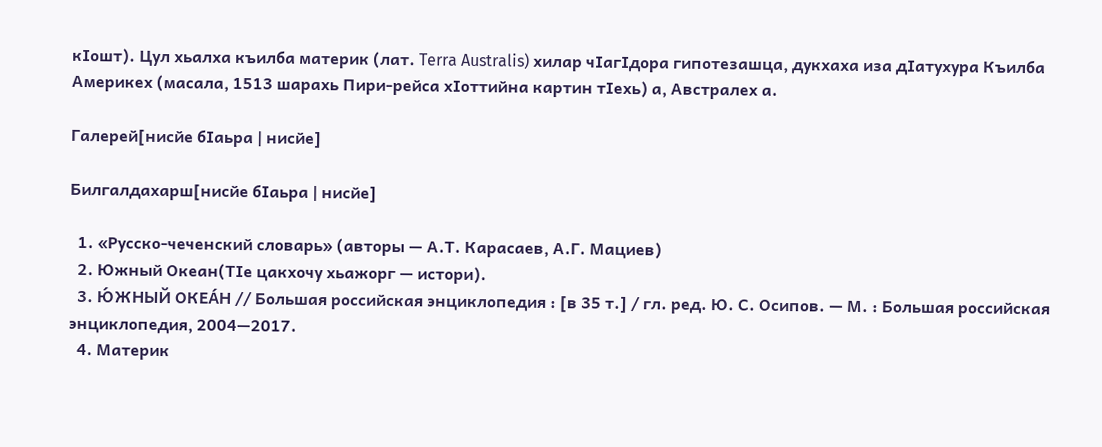кӀошт). Цул хьалха къилба материк (лат. Terra Australis) хилар чӀагӀдора гипотезашца, дукхаха иза дӀатухура Къилба Америкех (масала, 1513 шарахь Пири-рейса хӀоттийна картин тӀехь) а, Австралех а.

Галерей[нисйе бӀаьра | нисйе]

Билгалдахарш[нисйе бӀаьра | нисйе]

  1. «Русско-чеченский словарь» (авторы — А.Т. Карасаев, А.Г. Мациев)
  2. Южный Океан(ТӀе цакхочу хьажорг — истори).
  3. Ю́ЖНЫЙ ОКЕА́Н // Большая российская энциклопедия : [в 35 т.] / гл. ред. Ю. С. Осипов. — М. : Большая российская энциклопедия, 2004—2017.
  4. Материк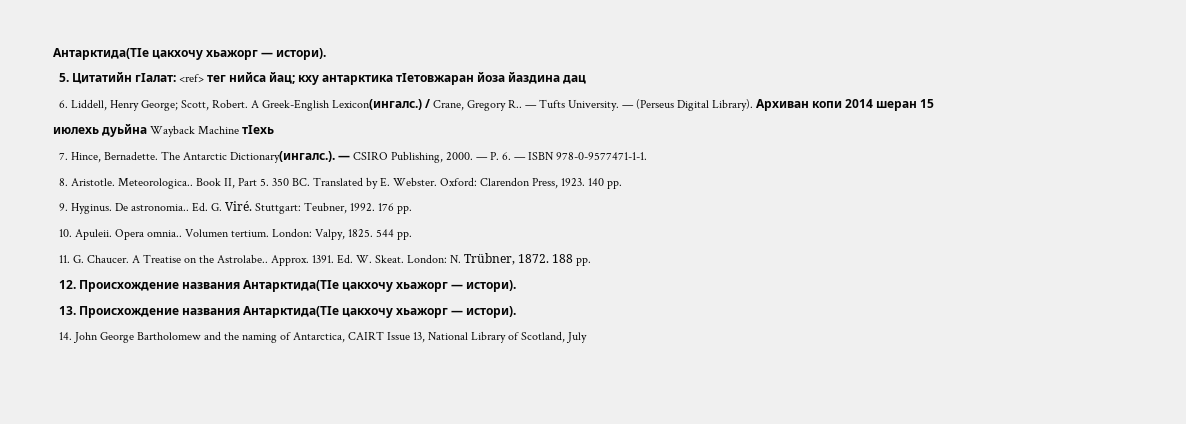Антарктида(ТӀе цакхочу хьажорг — истори).
  5. Цитатийн гӀалат: <ref> тег нийса йац; кху антарктика тIетовжаран йоза йаздина дац
  6. Liddell, Henry George; Scott, Robert. A Greek-English Lexicon(ингалс.) / Crane, Gregory R.. — Tufts University. — (Perseus Digital Library). Архиван копи 2014 шеран 15 июлехь дуьйна Wayback Machine тӀехь
  7. Hince, Bernadette. The Antarctic Dictionary(ингалс.). — CSIRO Publishing, 2000. — P. 6. — ISBN 978-0-9577471-1-1.
  8. Aristotle. Meteorologica.. Book II, Part 5. 350 BC. Translated by E. Webster. Oxford: Clarendon Press, 1923. 140 pp.
  9. Hyginus. De astronomia.. Ed. G. Viré. Stuttgart: Teubner, 1992. 176 pp.
  10. Apuleii. Opera omnia.. Volumen tertium. London: Valpy, 1825. 544 pp.
  11. G. Chaucer. A Treatise on the Astrolabe.. Approx. 1391. Ed. W. Skeat. London: N. Trübner, 1872. 188 pp.
  12. Происхождение названия Антарктида(ТӀе цакхочу хьажорг — истори).
  13. Происхождение названия Антарктида(ТӀе цакхочу хьажорг — истори).
  14. John George Bartholomew and the naming of Antarctica, CAIRT Issue 13, National Library of Scotland, July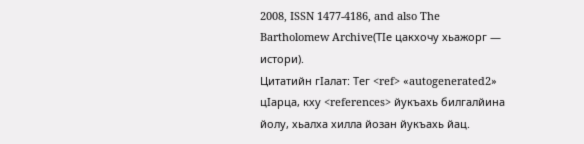2008, ISSN 1477-4186, and also The Bartholomew Archive(ТӀе цакхочу хьажорг — истори).
Цитатийн гӀалат: Тег <ref> «autogenerated2» цӀарца, кху <references> йукъахь билгалйина йолу, хьалха хилла йозан йукъахь йац.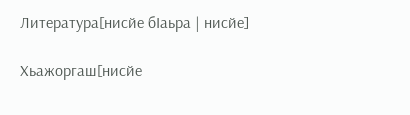Литература[нисйе бӀаьра | нисйе]

Хьажоргаш[нисйе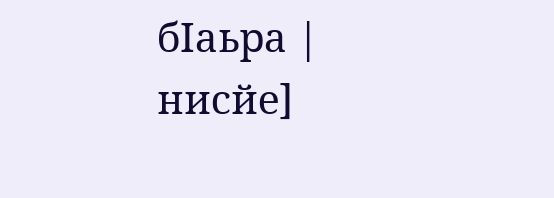бӀаьра | нисйе]